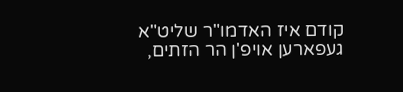קודם איז האדמו"ר שליט"א געפארען אויפ'ן הר הזתים,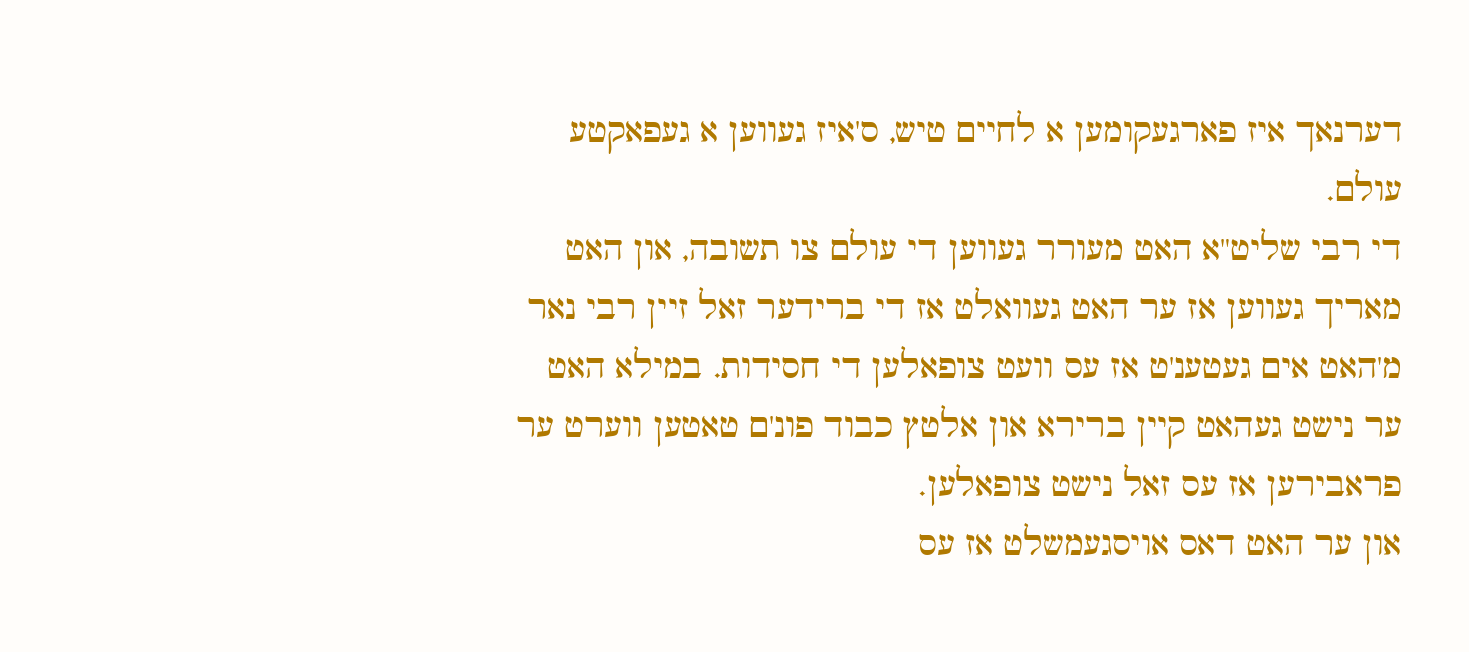דערנאך איז פארגעקומען א לחיים טיש, ס'איז געווען א געפאקטע עולם.
די רבי שליט"א האט מעורר געווען די עולם צו תשובה, און האט מאריך געווען אז ער האט געוואלט אז די ברידער זאל זיין רבי נאר מ'האט אים געטענ'ט אז עס וועט צופאלען די חסידות. במילא האט ער נישט געהאט קיין ברירא און אלטץ כבוד פונ'ם טאטען ווערט ער פראבירען אז עס זאל נישט צופאלען.
און ער האט דאס אויסגעמשלט אז עס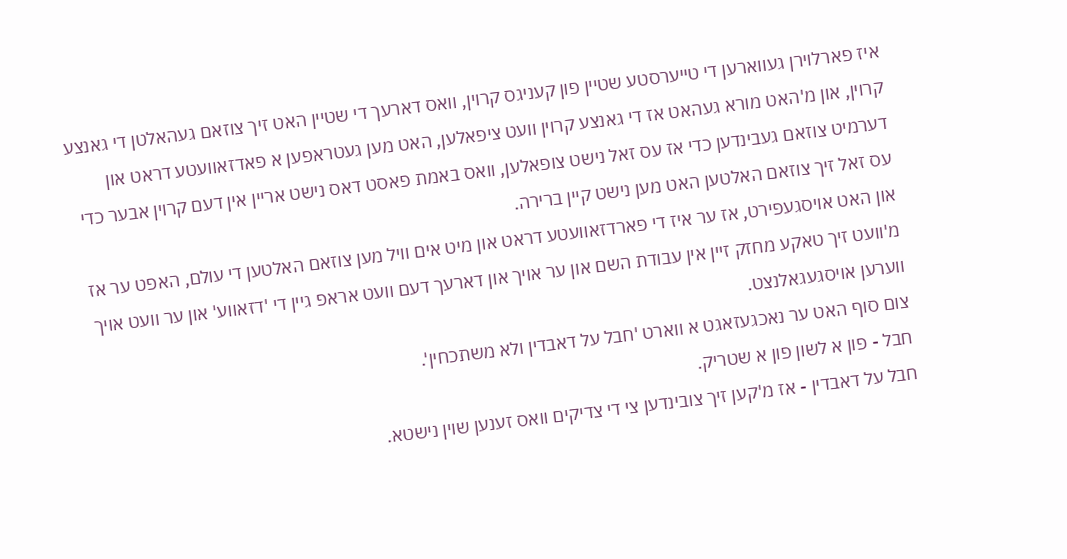איז פארלוירן געווארען די טייערסטע שטיין פון קעניגס קרוין, וואס דארעך די שטיין האט זיך צוזאם געהאלטן די גאנצע קרוין, און מ'האט מורא געהאט אז די גאנצע קרוין וועט ציפאלען, האט מען געטראפען א פאדזאוועטע דראט און דערמיט צוזאם געבינדען כדי אז עס זאל נישט צופאלען, וואס באמת פאסט דאס נישט אריין אין דעם קרוין אבער כדי עס זאל זיך צוזאם האלטען האט מען נישט קיין ברירה.
און האט אויסגעפירט, אז ער איז די פארדזאוועטע דראט און מיט אים וויל מען צוזאם האלטען די עולם, האפט ער אז מ'וועט זיך טאקע מחזק זיין אין עבודת השם און ער אויך און דארעך דעם וועט אראפ גיין די 'דזאווע' און ער וועט אויך ווערען אויסגעגאלנצט.
צום סוף האט ער נאכגעזאגט א ווארט 'חבל על דאבדין ולא משתכחין'.
חבל - פון א לשון פון א שטריק.
חבל על דאבדין - אז מ'קען זיך צובינדען צי די צדיקים וואס זענען שוין נישטא.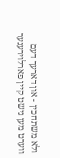ולא משתחכין - און דארעך דעם ווערט מען נישט קיין פארלוירענער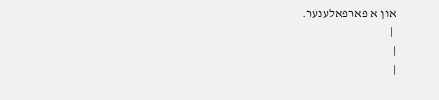און א פארפאלענער.
 |
|
|